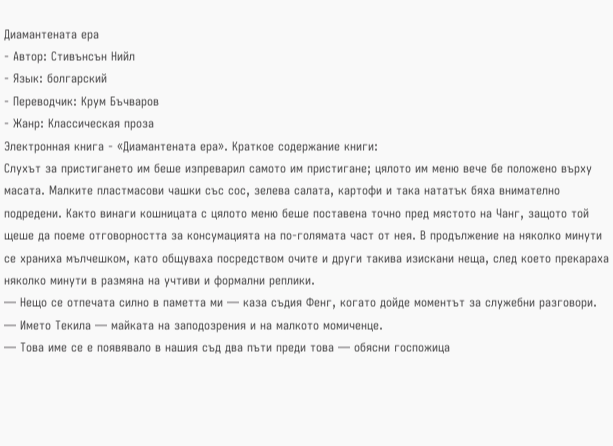Диамантената ера
- Автор: Стивънсън Нийл
- Язык: болгарский
- Переводчик: Крум Бъчваров
- Жанр: Классическая проза
Электронная книга - «Диамантената ера». Краткое содержание книги:
Слухът за пристигането им беше изпреварил самото им пристигане; цялото им меню вече бе положено върху масата. Малките пластмасови чашки със сос, зелева салата, картофи и така нататък бяха внимателно подредени. Както винаги кошницата с цялото меню беше поставена точно пред мястото на Чанг, защото той щеше да поеме отговорността за консумацията на по-голямата част от нея. В продължение на няколко минути се храниха мълчешком, като общуваха посредством очите и други такива изискани неща, след което прекараха няколко минути в размяна на учтиви и формални реплики.
— Нещо се отпечата силно в паметта ми — каза съдия Фенг, когато дойде моментът за служебни разговори. — Името Текила — майката на заподозрения и на малкото момиченце.
— Това име се е появявало в нашия съд два пъти преди това — обясни госпожица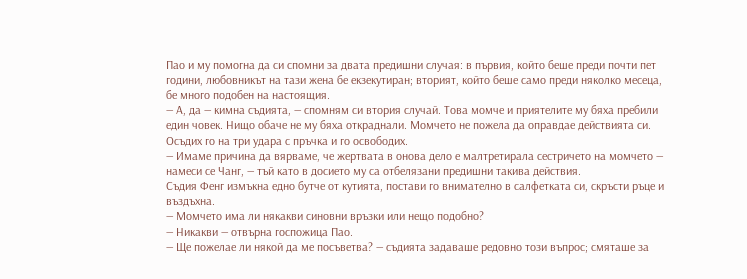Пао и му помогна да си спомни за двата предишни случая: в първия, който беше преди почти пет години, любовникът на тази жена бе екзекутиран; вторият, който беше само преди няколко месеца, бе много подобен на настоящия.
— А, да — кимна съдията, — спомням си втория случай. Това момче и приятелите му бяха пребили един човек. Нищо обаче не му бяха откраднали. Момчето не пожела да оправдае действията си. Осъдих го на три удара с пръчка и го освободих.
— Имаме причина да вярваме, че жертвата в онова дело е малтретирала сестричето на момчето — намеси се Чанг, — тъй като в досието му са отбелязани предишни такива действия.
Съдия Фенг измъкна едно бутче от кутията, постави го внимателно в салфетката си, скръсти ръце и въздъхна.
— Момчето има ли някакви синовни връзки или нещо подобно?
— Никакви — отвърна госпожица Пао.
— Ще пожелае ли някой да ме посъветва? — съдията задаваше редовно този въпрос; смяташе за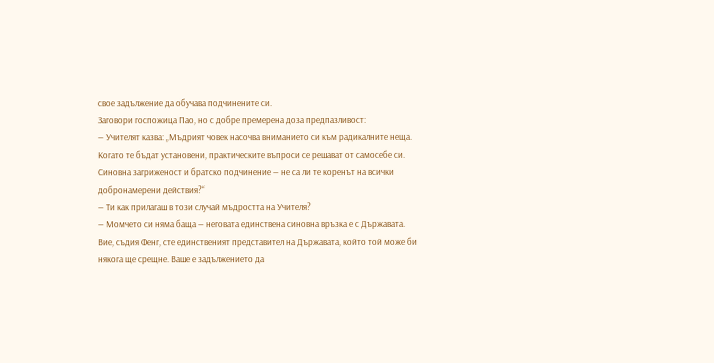свое задължение да обучава подчинените си.
Заговори госпожица Пао, но с добре премерена доза предпазливост:
— Учителят казва: „Мъдрият човек насочва вниманието си към радикалните неща. Когато те бъдат установени, практическите въпроси се решават от самосебе си. Синовна загриженост и братско подчинение — не са ли те коренът на всички добронамерени действия?“
— Ти как прилагаш в този случай мъдростта на Учителя?
— Момчето си няма баща — неговата единствена синовна връзка е с Държавата. Вие, съдия Фенг, сте единственият представител на Държавата, който той може би някога ще срещне. Ваше е задължението да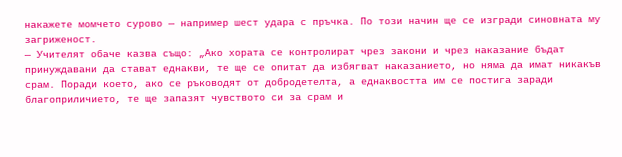накажете момчето сурово — например шест удара с пръчка. По този начин ще се изгради синовната му загриженост.
— Учителят обаче казва също: „Ако хората се контролират чрез закони и чрез наказание бъдат принуждавани да стават еднакви, те ще се опитат да избягват наказанието, но няма да имат никакъв срам. Поради което, ако се ръководят от добродетелта, а еднаквостта им се постига заради благоприличието, те ще запазят чувството си за срам и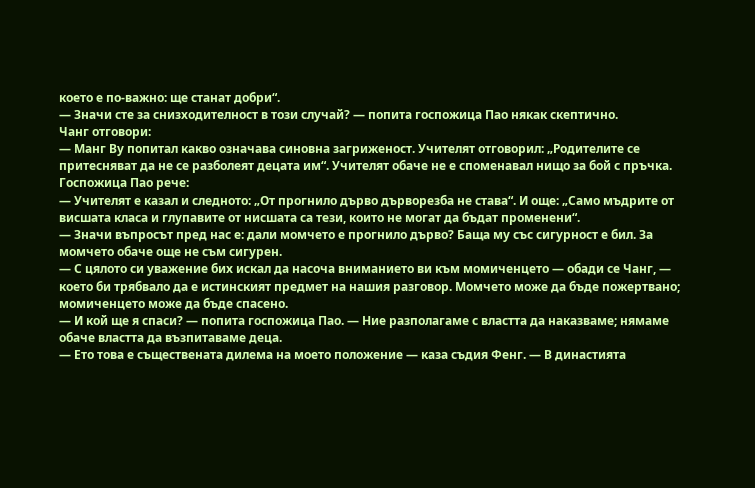което е по-важно: ще станат добри“.
— Значи сте за снизходителност в този случай? — попита госпожица Пао някак скептично.
Чанг отговори:
— Манг Ву попитал какво означава синовна загриженост. Учителят отговорил: „Родителите се притесняват да не се разболеят децата им“. Учителят обаче не е споменавал нищо за бой с пръчка.
Госпожица Пао рече:
— Учителят е казал и следното: „От прогнило дърво дърворезба не става“. И още: „Само мъдрите от висшата класа и глупавите от нисшата са тези, които не могат да бъдат променени“.
— Значи въпросът пред нас е: дали момчето е прогнило дърво? Баща му със сигурност е бил. За момчето обаче още не съм сигурен.
— С цялото си уважение бих искал да насоча вниманието ви към момиченцето — обади се Чанг, — което би трябвало да е истинският предмет на нашия разговор. Момчето може да бъде пожертвано; момиченцето може да бъде спасено.
— И кой ще я спаси? — попита госпожица Пао. — Ние разполагаме с властта да наказваме; нямаме обаче властта да възпитаваме деца.
— Ето това е съществената дилема на моето положение — каза съдия Фенг. — В династията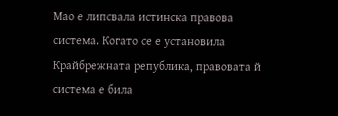Мао е липсвала истинска правова система. Когато се е установила Крайбрежната република, правовата й система е била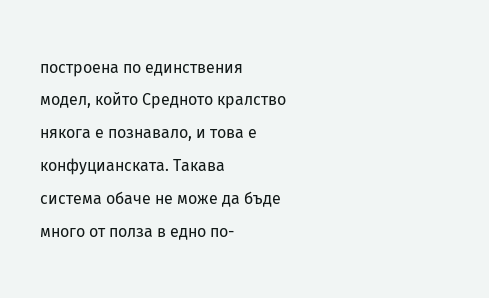построена по единствения модел, който Средното кралство някога е познавало, и това е конфуцианската. Такава система обаче не може да бъде много от полза в едно по-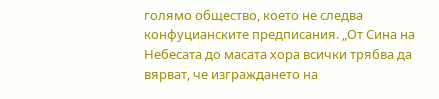голямо общество, което не следва конфуцианските предписания. „От Сина на Небесата до масата хора всички трябва да вярват, че изграждането на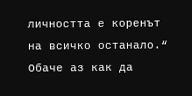личността е коренът на всичко останало.“ Обаче аз как да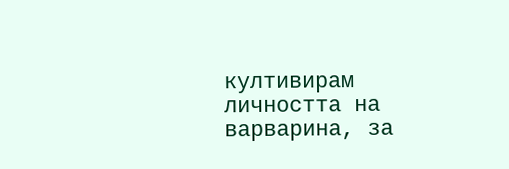култивирам личността на варварина, за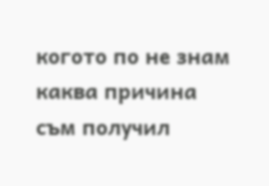когото по не знам каква причина съм получил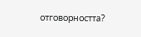отговорността?